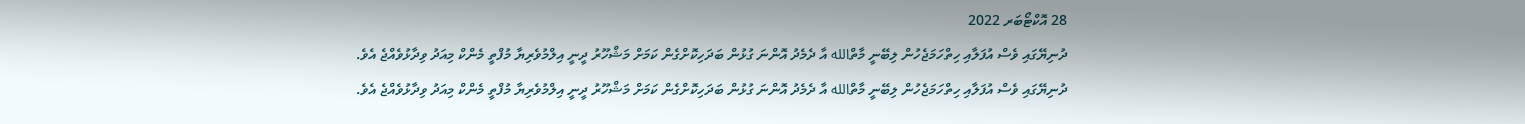28 އޮކްޓޯބަރ 2022
ދުނިޔޭގައި ވެސް އުފަލާއި ހިތްހަމަޖެހުން ލިބޭނީ މާތްالله އާ ދެމެދު އޮންނަ ގުޅުން ބަދަހިކޮށްގެން ކަމަށް މަޝްހޫރު ދީނީ އިލްމުވެރިޔާ މުފްތީ މެންކް މިއަދު ވިދާޅުވެއްޖެ އެވެ.
ދުނިޔޭގައި ވެސް އުފަލާއި ހިތްހަމަޖެހުން ލިބޭނީ މާތްالله އާ ދެމެދު އޮންނަ ގުޅުން ބަދަހިކޮށްގެން ކަމަށް މަޝްހޫރު ދީނީ އިލްމުވެރިޔާ މުފްތީ މެންކް މިއަދު ވިދާޅުވެއްޖެ އެވެ.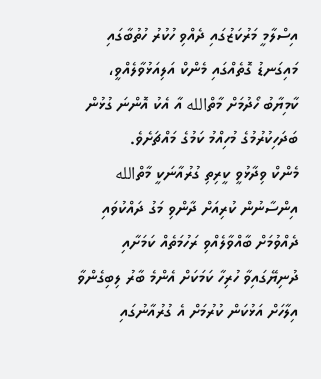އިސްލާމީ މަރުކަޒުގައި ދެއްވި ހުކުރު ހުތުބާގައި މައިގަނޑު ގޮތެއްގައި މެންކް އަލިއަޅުވާލެއްވީ، ކާމިޔާބު ހޯދުމަށް މާތްالله އާ އެކު އޮންނަ ގުޅުން ބަދަހިކުރުމުގެ މުހިއްމު ކަމުގެ މައްޗަށެވެ.
މެންކް ވިދާޅުވީ ކީރިތި ގުރުއާނަކީ މާތްالله އިންސާނުން ކުރިއަށް ދާންވި މަގު ދައްކުވައި ދެއްވުމަށް ބާއްވާލެއްވި ރަހުމަތެއް ކަމަށާއި ދުނިޔޭގައިވާ ހުރިހާ ކަމަކަށް އެންމެ ބާރު ލިބިގެންވާ އިލާހަށް އަޅުކަން ކުރުމަށް އެ ގުރުއާނުގައި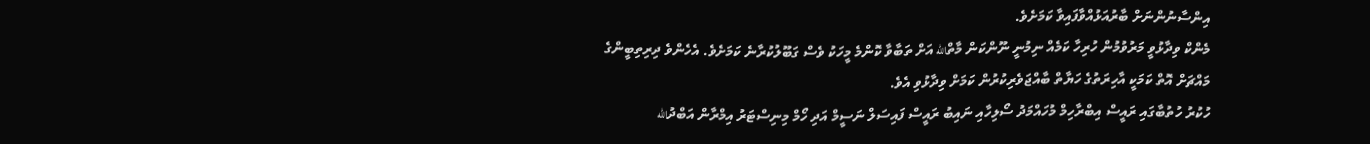އިންސާނުންނަށް ބާރުއަޅުއްވާފައިވާ ކަމަށެވެ.
މެންކް ވިދާޅުވީ މަރުވުމުން ހުރިހާ ކަމެއް ނިމުނީ ނޫންކަން މާތްالله އަށް ތަބާވާ ކޮންމެ މީހަކު ވެސް ގަބޫލުކުރާނެ ކަމަށެވެ. އެހެންވެ ދިރިތިބީންގެ މައްޗަށް އޮތް ކަމަކީ އާހިރަތުގެ ހަޔާތް ބާއްޖަވެރިކުރުން ކަމަށް ވިދާޅުވި އެވެ.
ހުކުރު ހުތުބާގައި ރައީސް އިބްރާހިމް މުހައްމަދު ސޯލިހާއި ނައިބު ރައީސް ފައިސަލް ނަސީމް އަދި ހޯމް މިނިސްޓަރު އިމްރާން އަބްދުالله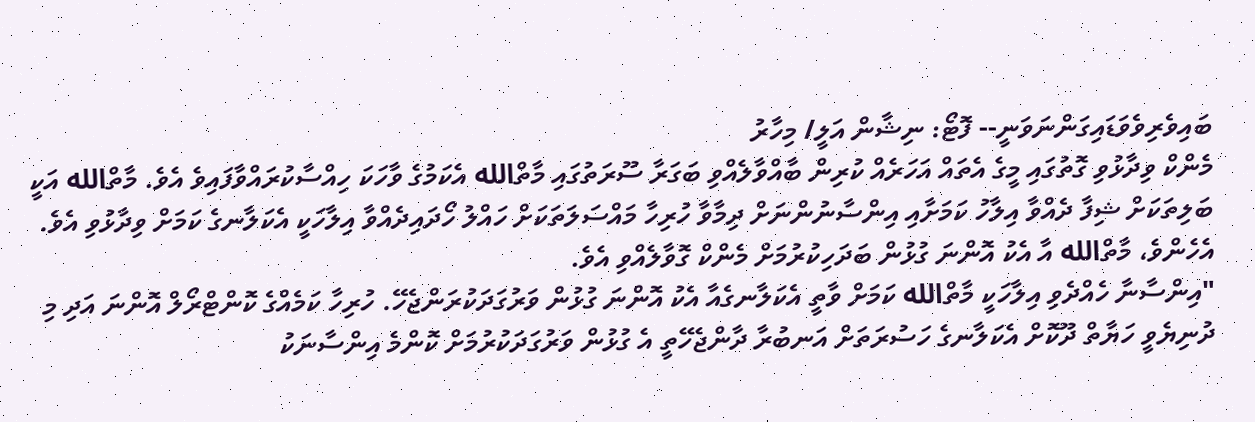ބައިވެރިވެވަޑައިގަންނަވަނީ-- ފޮޓޯ: ނިޝާން އަލީ/ މިހާރު
މެންކް ވިދާޅުވި ގޮތުގައި މީގެ އެތައް އަހަރެއް ކުރިން ބާއްވާލެއްވި ބަގަރާ ސޫރަތުގައި މާތްالله އެކަމުގެ ވާހަކަ ހިއްސާކުރައްވާފައިވެ އެވެ. މާތްالله އަކީ ބަލިތަކަށް ޝިފާ ދެއްވާ އިލާހު ކަމަށާއި އިންސާނުންނަށް ދިމާވާ ހުރިހާ މައްސަލަތަކަށް ހައްލު ހޯދައިދެއްވާ އިލާހަކީ އެކަލާނގެ ކަމަށް ވިދާޅުވި އެވެ.
އެހެންވެ، މާތްالله އާ އެކު އޮންނަ ގުޅުން ބަދަހިކުރުމަށް މެންކް ގޮވާލެއްވި އެވެ.
"އިންސާނާ ހެއްދެވި އިލާހަކީ މާތްالله ކަމަށް ވާތީ އެކަލާނގެއާ އެކު އޮންނަ ގުޅުން ވަރުގަދަކުރަންޖެހޭ. ހުރިހާ ކަމެއްގެ ކޮންޓްރޯލް އޮންނަ އަދި މި ދުނިޔެވީ ހަޔާތް ދޫކޮށް އެކަލާނގެ ހަސުރަތަށް އަނބުރާ ދާންޖެހޭތީ އެ ގުޅުން ވަރުގަދަކުރުމަށް ކޮންމެ އިންސާނަކު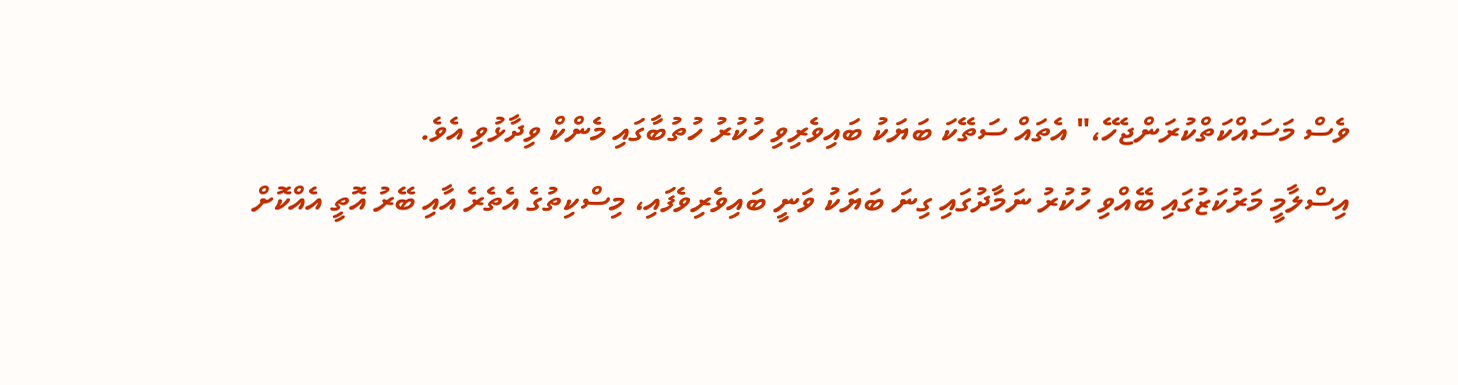ވެސް މަސައްކަތްކުރަންޖެހޭ،" އެތައް ސަތޭކަ ބަޔަކު ބައިވެރިވި ހުކުރު ހުތުބާގައި މެންކް ވިދާޅުވި އެވެ.
އިސްލާމީ މަރުކަޒުގައި ބޭއްވި ހުކުރު ނަމާދުގައި ގިނަ ބަޔަކު ވަނީ ބައިވެރިވެފައި، މިސްކިތުގެ އެތެރެ އާއި ބޭރު އޮތީ އެއްކޮށް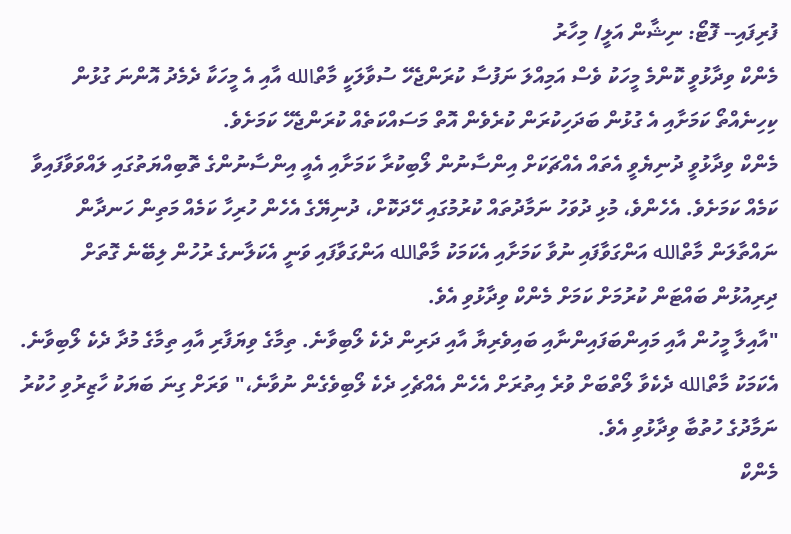ފުރިފައި-- ފޮޓޯ: ނިޝާން އަލީ/ މިހާރު
މެންކް ވިދާޅުވީ ކޮންމެ މީހަކު ވެސް އަމިއްލަ ނަފުސާ ކުރަންޖެހޭ ސުވާލަކީ މާތްالله އާއި އެ މީހަކާ ދެމެދު އޮންނަ ގުޅުން ކިހިނެއްތޯ ކަމަށާއި އެ ގުޅުން ބަދަހިކުރަން ކުރެވެން އޮތް މަސައްކަތެއް ކުރަންޖެހޭ ކަމަށެވެ.
މެންކް ވިދާޅުވީ ދުނިޔެވީ އެތައް އެއްޗަކަށް އިންސާނުން ލޯބިކުރާ ކަމަށާއި އެއީ އިންސާނުންގެ ތޮބިއްޔަތުގައި ލައްވަވާފައިވާ ކަމެއް ކަމަށެވެ. އެހެންވެ، މުޅި ދުވަހު ނަމާދުތައް ކުރުމުގައި ހޭދަކޮށް، ދުނިޔޭގެ އެހެން ހުރިހާ ކަމެއް މަތިން ހަނދާން ނައްތާލަން މާތްالله އަންގަވާފައި ނުވާ ކަމަށާއި އެކަމަކު މާތްالله އަންގަވާފައި ވަނީ އެކަލާނގެ ރުހުން ލިބޭނެ ގޮތަށް ދިރިއުޅުން ބައްޓަން ކުރުމަށް ކަމަށް މެންކް ވިދާޅުވި އެވެ.
"އާއިލާ މީހުން އާއި މައިންބަފައިންނާއި ބައިވެރިޔާ އާއި ދަރިން ދެކެ ލޯބިވާނެ. ތިމާގެ ވިޔަފާރި އާއި ތިމާގެ މުދާ ދެކެ ލޯބިވާނެ. އެކަމަކު މާތްالله ދެކެވާ ލޯތްބަށް ވުރެ އިތުރަށް އެހެން އެއްޗެހި ދެކެ ލޯބިވެގެން ނުވާނެ،" ވަރަށް ގިނަ ބަޔަކު ހާޒިރުވި ހުކުރު ނަމާދުގެ ހުތުބާ ވިދާޅުވި އެވެ.
މެންކް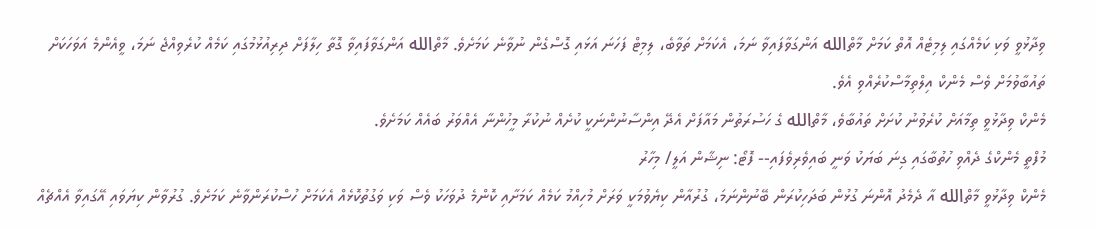ވިދާޅުވީ ވަކި ކަމެއްގައި ލިމިޓެއް އޮތް ކަމަށް މާތްالله އަންގަވާފައިވާ ނަމަ، އެކަމަށް ތަވާބެ، ލިމިޓް ފަހަނަ އަޅައި ގޮސްގެން ނުވާނެ ކަމަށެވެ. މާތްالله އަންގަވާފައިވާ ގޮތާ ހިލާފަށް ދިރިއުޅުމުގައި ކަމެއް ކުރެވިއްޖެ ނަމަ، ވީއެންމެ އަވަހަކަށް ތައުބާވުމަށް ވެސް މެންކް އިލްތިމާސްކުރެއްވި އެވެ.
މެންކް ވިދާޅުވީ ތިމާއަށް ކުރެވުނު ކުށަށް ތައުބާވެ، މާތްالله ގެ ހަސުރަތުން މައާފަށް އެދޭ އިންސާނުންނަކީ ކުށެއް ނުކުރާ މީހުންނާ އެއްވަރު ބައެއް ކަމަށެވެ.
މުފްތީ މެންކްގެ ދެއްވި ހުތުބާގައި ގިނަ ބަޔަކު ވަނީ ބައިވެރިވެފައި-- ފޮޓޯ: ނިޝާން އަލީ/ މިހާރު
މެންކް ވިދާޅުވީ މާތްالله އާ ދެމެދު އޮންނަ ގުޅުން ބަދަހިކުރަން ބޭނުންނަމަ، ގުރުއާން ކިޔެވުމަކީ ވަރަށް މުހިއްމު ކަމެއް ކަމަށާއި ކޮންމެ ދުވަހަކު ވެސް ވަކި ވަގުތުކޮޅެއް އެކަމަށް ހުސްކުރަންވާނެ ކަމަށެވެ. ގުރުވާން ކިޔަވައި އޭގައިވާ އެއްޗެއް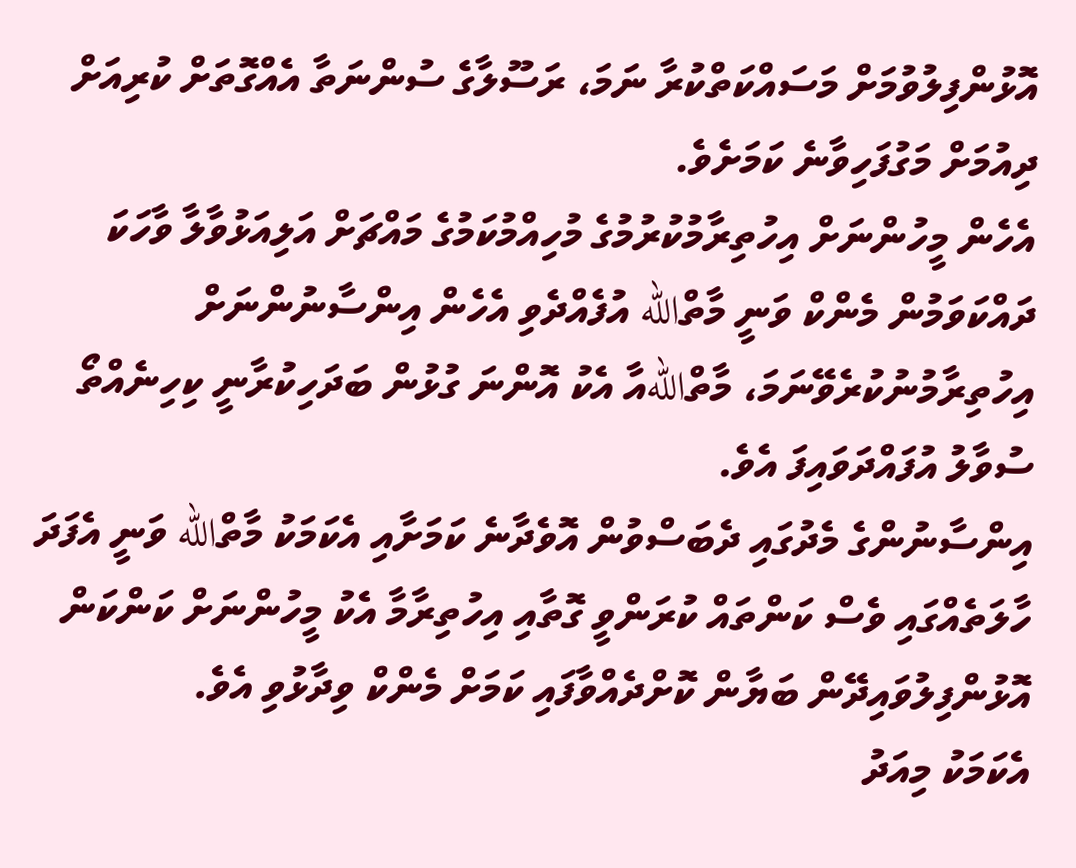އޮޅުންފިލުވުމަށް މަސައްކަތްކުރާ ނަމަ، ރަސޫލާގެ ސުންނަތާ އެއްގޮތަށް ކުރިއަށް ދިއުމަށް މަގުފަހިވާނެ ކަމަށެވެ.
އެހެން މީހުންނަށް އިހުތިރާމުކުރުމުގެ މުހިއްމުކަމުގެ މައްޗަށް އަލިއަޅުވާލާ ވާހަކަ ދައްކަވަމުން މެންކް ވަނީ މާތްالله އުފެއްދެވި އެހެން އިންސާނުންނަށް އިހުތިރާމުނުކުރެވޭނަމަ، މާތްاللهއާ އެކު އޮންނަ ގުޅުން ބަދަހިކުރާނީ ކިހިނެއްތޯ ސުވާލު އުފައްދަވައިފަ އެވެ.
އިންސާނުންގެ މެދުގައި ދެބަސްވުން އޮވެދާނެ ކަމަށާއި އެކަމަކު މާތްالله ވަނީ އެފަދަ ހާލަތެއްގައި ވެސް ކަންތައް ކުރަންވީ ގޮތާއި އިހުތިރާމާ އެކު މީހުންނަށް ކަންކަން އޮޅުންފިލުވައިދޭން ބަޔާން ކޮށްދެއްވާފައި ކަމަށް މެންކް ވިދާޅުވި އެވެ.
އެކަމަކު މިއަދު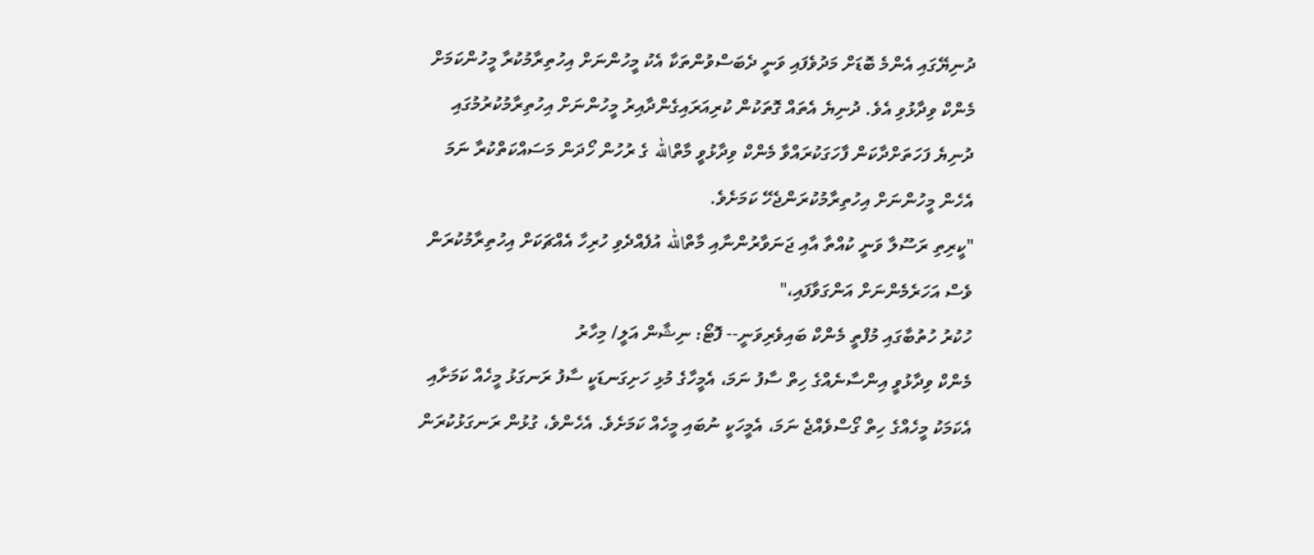ދުނިޔޭގައި އެންމެ ބޮޑަށް މަދުވެފައި ވަނީ ދެބަސްވުންތަކާ އެކު މީހުންނަށް އިހުތިރާމުކުރާ މީހުންކަމަށް މެންކް ވިދާޅުވި އެވެ. ދުނިޔެ އެތައް ގޮތަކުން ކުރިއަރައިގެންދާއިރު މީހުންނަށް އިހުތިރާމުކުރުމުގައި ދުނިޔެ ފަހަތަށްދާކަން ފާހަގަކުރައްވާ މެންކް ވިދާޅުވީ މާތްالله ގެ ރުހުން ހޯދަން މަސައްކަތްކުރާ ނަމަ އެހެން މީހުންނަށް އިހުތިރާމުކުރަންޖެހޭ ކަމަށެވެ.
"ކީރިތި ރަސޫލާ ވަނީ ކުއްތާ އާއި ޖަނަވާރުންނާއި މާތްالله އުފެއްދެވި ހުރިހާ އެއްޗަކަށް އިހުތިރާމުކުރަން ވެސް އަހަރެމެންނަށް އަންގަވާފައި،"
ހުކުރު ހުތުބާގައި މުފްތީ މެންކް ބައިވެރިވަނީ-- ފޮޓޯ: ނިޝާން އަލީ/ މިހާރު
މެންކް ވިދާޅުވީ އިންސާނެއްގެ ހިތް ސާފު ނަމަ، އެމީހާގެ މުޅި ހަށިގަނޑަކީ ސާފު ރަނގަޅު މީހެއް ކަމަށާއި އެކަމަކު މީހެއްގެ ހިތް ގޯސްވެއްޖެ ނަމަ، އެމީހަކީ ނުބައި މީހެއް ކަމަށެވެ. އެހެންވެ، ގުޅުން ރަނގަޅުކުރަން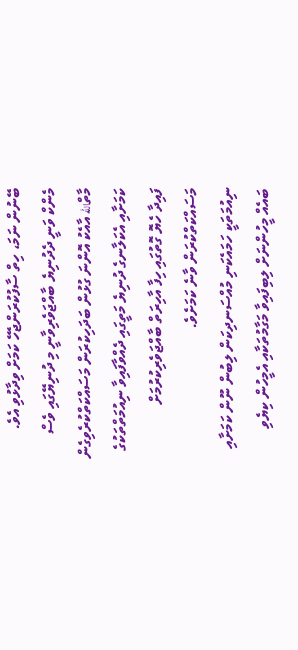ބޭނުން ނަމަ، ހިތް ސާފުކުރަންޖެހޭ ކަމަށް ވިދާޅުވި އެވެ.
މެންކް ވަނީ ދެދުނިޔެ ބާއްޖަވެރިވާނީ މި ދުނިޔޭގައި ވެސް މާތްالله އާއެކު އޮންނަ ގުޅުން ބަދަހިކުރަން މަސައްކަތްކުރެވިގެން ކަމަށާއި އެކަލާނގެ ދުނިޔެ މަތީގައި ދެއްވާފައިވާ ނިއުމަތްތަކުގެ ފައިދާ ހެޔޮ ގޮތުގައި ހިފާ އާހިރަތް ބާއްޖަވެރިކުރުމަށް މަސައްކަތްކުރަން ވާނެ ކަމަށެވެ.
ނިއުމަތަކީ ހަމައެކަނި މުއްސަނދިކަން ލިބުން ނޫން ކަމަށާއި ބައެއް މީހުންނަށް ލިބިފައިވާ މަގާމުތަކާއި އެމީހުން ކިޔެވި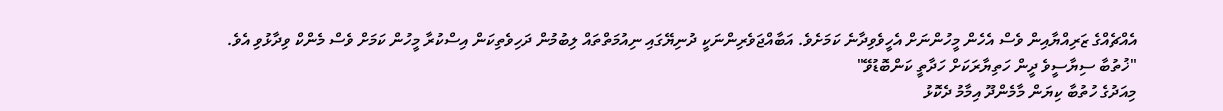އެއްޗެއްގެ ޒަރިއްޔާއިން ވެސް އެހެން މީހުންނަށް އެހީވެވިދާނެ ކަމަށެވެ. އަބާއްޖަވެރިންނަކީ ދުނިޔޭގައި ނިއުމަތްތައް ލިބުމުން ދަހިވެތިކަން އިސްކުރާ މީހުން ކަމަށް ވެސް މެންކް ވިދާޅުވި އެވެ.
"ޚުތުބާ ސިޔާސީވެ ދީން ހަތިޔާރަކަށް ހަދާތީ ކަންބޮޑުވޭ"
މިއަދުގެ ހުތުބާ ކިޔަން މާމެންދޫ އިމާމު ދެކޮޅު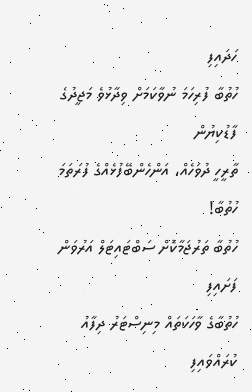ހަދައިފި
ހުތުބާ ފުރިހަމަ ނުވާކަމަށް ވިދާޅުވެ މަޖީދުގެ ފާޑުކިޔުން
ތާރީހީ ދުވަހެއް، އަންހެންބޭފުޅެއްގެ ފުރަތަމަ ހުތުބާ!
ހުތުބާ ތަރުޖަމާކޮށް ސަބްޓައިޓަލް އަރުވަން ފަށައިފި
ހުތުބާގެ ވާހަކަތައް މިނިސްޓަރު ދިފާއު ކުރައްވައިފި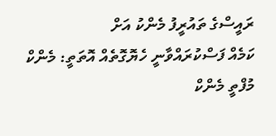ރައީސްގެ ތައުރީފު މެންކު އަށް
ކަމެއް ފަސްކުރައްވާނީ ހެޔޮގޮތެއް އޮތަތީ: މެންކް
މުފްތީ މެންކް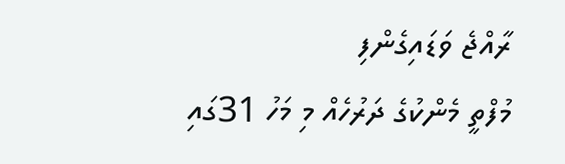ރާއްޖެ ވަޑައިގެންފި
މުފްތީ މެންކުގެ ދަރުހެއް މި މަހު 31ގައި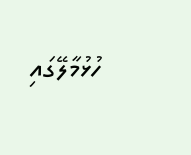ހުޅުމާލޭގައި